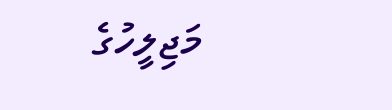މަޖިލީހުގެ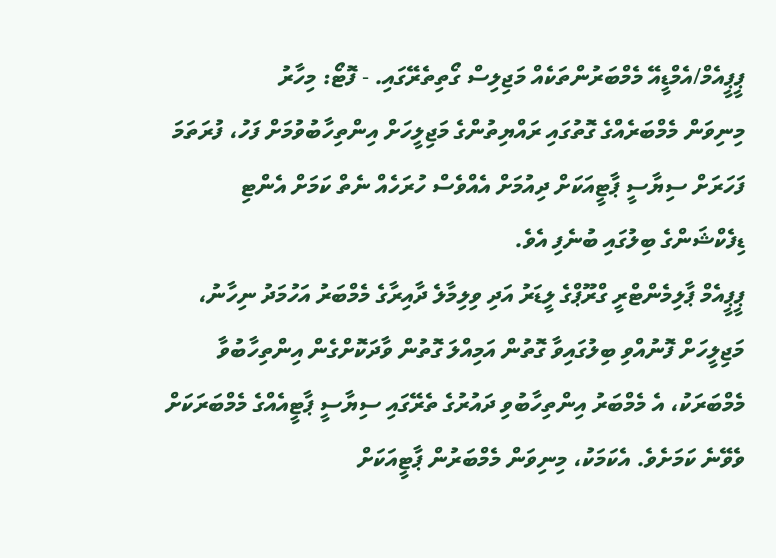ޕީޕީއެމް/އެމްޑީއޭ މެމްބަރުންތަކެއް މަޖިލިސް ގޯތިތެރޭގައި. - ފޮޓޯ: މިހާރު
މިނިވަން މެމްބަރެއްގެ ގޮތުގައި ރައްޔިތުންގެ މަޖިލީހަށް އިންތިހާބުވުމަށް ފަހު، ފުރަތަމަ ފަހަރަށް ސިޔާސީ ޕާޓީއަކަށް ދިއުމަށް އެއްވެސް ހުރަހެއް ނެތް ކަމަށް އެންޓި ޑިފެކްޝަންގެ ބިލުގައި ބުނެފި އެވެ.
ޕީޕީއެމް ޕާލިމެންޓްރީ ގްރޫޕްގެ ލީޑަރު އަދި ވިލިމާލެ ދާއިރާގެ މެމްބަރު އަހުމަދު ނިހާނު، މަޖިލީހަށް ފޮނުއްވި ބިލުގައިވާ ގޮތުން އަމިއްލަ ގޮތުން ވާދަކޮށްގެން އިންތިހާބުވާ މެމްބަރަކު، އެ މެމްބަރު އިންތިހާބުވި ދައުރުގެ ތެރޭގައި ސިޔާސީ ޕާޓީއެއްގެ މެމްބަރަކަށް ވެވޭނެ ކަމަށެވެ. އެކަމަކު، މިނިވަން މެމްބަރުން ޕާޓީއަކަށް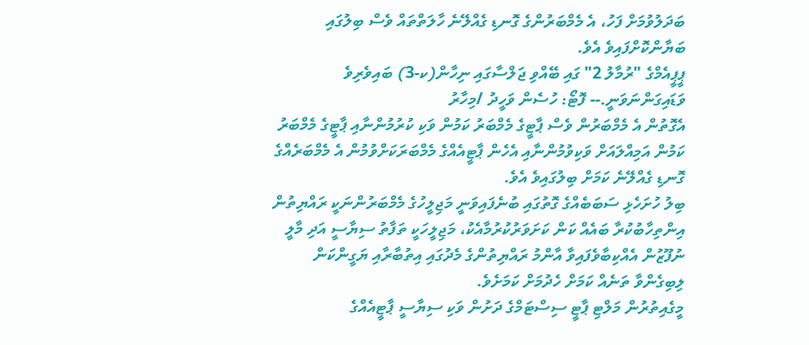ބަދަލުވުމަށް ފަހު، އެ މެމްބަރުންގެ ގޮނޑި ގެއްލޭނެ ހާލަތްތައް ވެސް ބިލުގައި ބަޔާންކޮށްފައިވެ އެވެ.
ޕީޕީއެމްގެ "ރުމާލު 2" ގައި ބޭއްވި ޖަލްސާގައި ނިހާން(ކ-3) ބައިވެރިވެ ވަޑައިގަންނަވަނީ.-- ފޮޓޯ: ހުސެން ވަހީދު /މިހާރު
އެގޮތުން އެ މެމްބަރުން ވެސް ޕާޓީގެ މެމްބަރު ކަމުން ވަކި ކުރުމުންނާއި ޕާޓީގެ މެމްބަރު ކަމުން އަމިއްލައަށް ވަކިވުމުންނާއި އެހެން ޕާޓީއެއްގެ މެމްބަރަކަށްވުމުން އެ މެމްބަރެއްގެ ގޮނޑި ގެއްލޭނެ ކަމަށް ބިލުގައިވެ އެވެ.
ބިލު ހުށަހެޅި ސަބަބެއްގެ ގޮތުގައި ބުނެފައިވަނީ މަޖިލީހުގެ މެމްބަރުންނަކީ ރައްޔިތުން އިންތިހާބުކުރާ ބައެއް ކަން ކަށަވަރުކުރުމާއެކު، މަޖިލީހަކީ ތަފާތު ސިޔާސީ އަދި މާލީ ނުފޫޒުން އެއްކިބާވެފައިވާ އާންމު ރައްޔިތުންގެ މެދުގައި އިތުބާރާއި ޔަގީންކަން ލިބިގެންވާ ތަނެއް ކަމަށް ހެދުމަށް ކަމަށެވެ.
މީގެއިތުރުން މަލްޓި ޕާޓީ ސިސްޓަމްގެ ދަށުން ވަކި ސިޔާސީ ޕާޓީއެއްގެ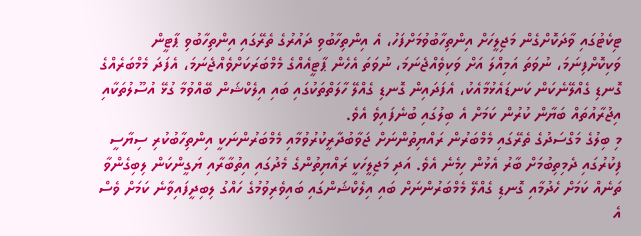ޓިކެޓުގައި ވާދަކޮށްގެން މަޖިލީހަށް އިންތިހާބުވުމަށްފަހު، އެ އިންތިހާބުވި ދައުރުގެ ތެރޭގައި އިންތިހާބުވި ޕާޓީން ވަކިކޮށްފިނަމަ، ނުވަތަ އަމިއްލަ އަށް ވަކިވެއްޖެނަމަ، ނުވަތަ އެހެން ޕާޓީއެއްގެ މެމްބަރަކަށްވެއްޖެނަމަ، އެފަދަ މެމްބަރެއްގެ ގޮނޑި ގެއްލޭނެކަން ކަނޑައެޅުމާއެކު، އެފަދައިން ގޮނޑި ގެއްލޭ ހާލަތްތަކުގައި ބައި އިލެކްޝަން ބޭއްވުމާ ގުޅޭ އުސޫލުތަކާއި އިޖުރާއުތައް ބަޔާން ކުރުން ކަމަށް އެ ބިލުގައި ބުނެފައިވެ އެވެ.
މި ބިލުގެ މަގްސަދުގެ ތެރޭގައި މެމްބަރުން ރައްޔިތުންނަށް ޖަވާބުދާރީކުރުވުމާއި މެމްބަރުންނަކީ އިންތިހާބުކުރި ސިޔާސީ ފިކުރުގައި ދެމިތިބުމަށް ބާރު އެޅުން ހިމެނެ އެވެ. އަދި މަޖިލީހަކީ ރައްޔިތުންގެ މެދުގައި އިތުބާރާއި ޔަގީންކަން ލިބިގެންވާ ތަނެއް ކަމަށް ހެދުމާއި ގޮނޑި ގެއްލޭ މެމްބަރުންނަށް ބައި އިލެކްޝަންގައި ބައިވެރިވުމުގެ ހައްގު ލިބިދީފައިވާނެ ކަމަށް ވެސް އެ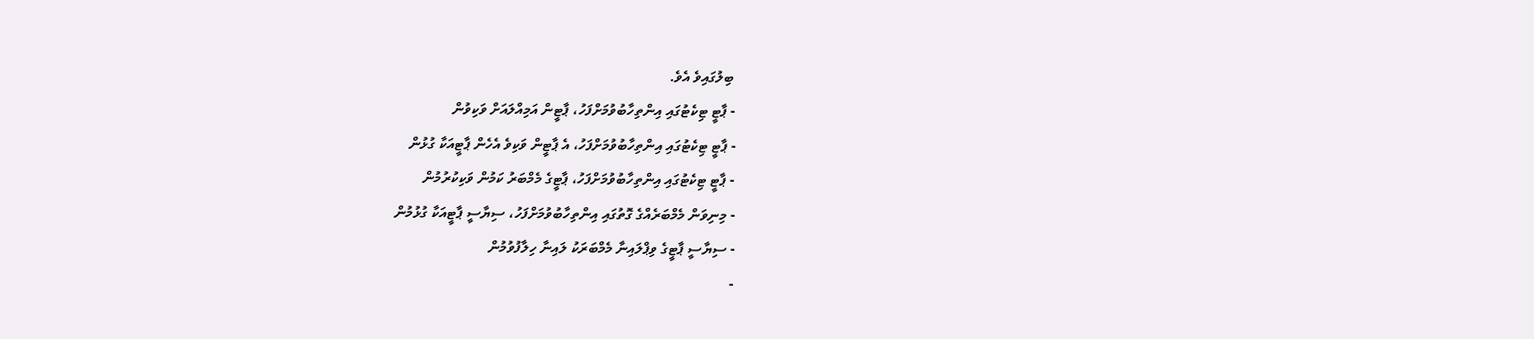ބިލުގައިވެ އެވެ.
- ޕާޓީ ޓިކެޓުގައި އިންތިހާބުވުމަށްފަހު، ޕާޓީން އަމިއްލައަށް ވަކިވުން
- ޕާޓީ ޓިކެޓުގައި އިންތިހާބުވުމަށްފަހު، އެ ޕާޓީން ވަކިވެ އެހެން ޕާޓީއަކާ ގުޅުން
- ޕާޓީ ޓިކެޓުގައި އިންތިހާބުވުމަށްފަހު، ޕާޓީގެ މެމްބަރު ކަމުން ވަކިކުރުމުން
- މިނިވަން މެމްބަރެއްގެ ގޮތުގައި އިންތިހާބުވުމަށްފަހު، ސިޔާސީ ޕާޓީއަކާ ގުޅުމުން
- ސިޔާސީ ޕާޓީގެ ވިޕްލައިނާ މެމްބަރަކު ލައިނާ ހިލާފުވުމުން
-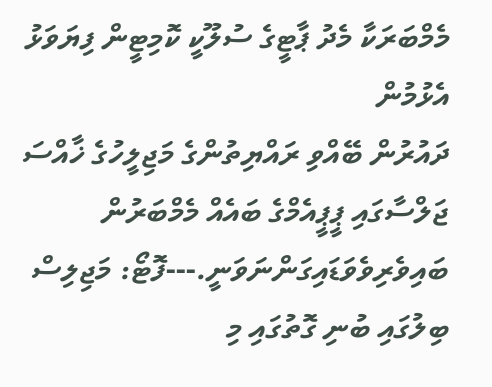މެމްބަރަކާ މެދު ޕާޓީގެ ސުލޫކީ ކޮމިޓީން ފިޔަވަޅު އެޅުމުން
ދައުރުން ބޭއްވި ރައްޔިތުންގެ މަޖިލީހުގެ ޚާއްސަ ޖަލްސާގައި ޕީޕީއެމްގެ ބައެއް މެމްބަރުން ބައިވެރިވެވަޑައިގަންނަވަނީ.---ފޮޓޯ: މަޖިލިސް
ބިލުގައި ބުނި ގޮތުގައި މި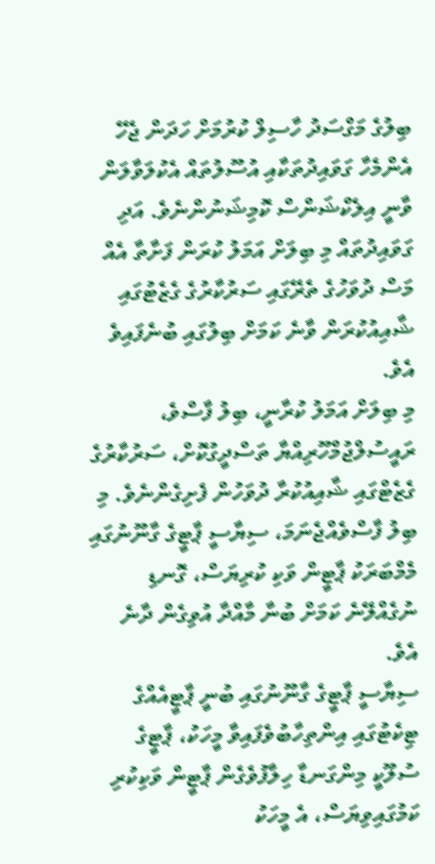ބިލުގެ މަގްސަދު ހާސިލް ކުރުމަށް ހަދަން ޖެހޭ އެންމެހާ ގަވައިދުތަކާއި އުސޫލުތައް އެކުލަވާލަން ވާނީ އިލެކްޝަންސް ކޮމިޝަނުންނެވެ. އަދި ގަވައިދުތައް މި ބިލަށް އަމަލު ކުރަން ފަށާތާ އެއް މަސް ދުވަހުގެ ތެރޭގައި ސަރުކާރުގެ ގެޒެޓުގައި ޝާއިއުކުރަން ވާނެ ކަމަށް ބިލުގައި ބުނެފައިވެ އެވެ.
މި ބިލަށް އަމަލު ކުރާނީ، ބިލު ފާސްވެ، ރައީސުލްޖުމްހޫރިއްޔާ ތަސްދީގުކޮށް، ސަރުކާރުގެ ގެޒެޓްގައި ޝާއިއުކުރާ ދުވަހުން ފެށިގެންނެވެ. މި ބިލު ފާސްވެއްޖެނަމަ، ސިޔާސީ ޕާޓީގެ ގާނޫނުގައި މެމްބަރަކު ޕާޓީން ވަކި ކުރިޔަސް، ގޮނޑި ނުގެއްލޭނެ ކަމަށް ބުނާ މާއްދާ އުވިގެން ދާނެ އެވެ.
ސިޔާސީ ޕާޓީގެ ގާނޫނުގައި ބުނީ ޕާޓީއެއްގެ ޓިކެޓުގައި އިންތިހާބުވެފައިވާ މީހަކު، ޕާޓީގެ ސުލޫކީ މިންގަނޑާ ހިލާފުވެގެން ޕާޓީން ވަކިކުރި ކަމުގައިވިޔަސް، އެ މީހަކު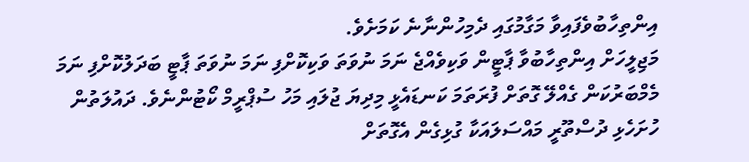އިންތިހާބުވެފައިވާ މަގާމުގައި ދެމިހުންނާނެ ކަމަށެވެ.
މަޖިލީހަށް އިންތިހާބުވާ ޕާޓީން ވަކިވެއްޖެ ނަމަ ނުވަތަ ވަކިކޮށްފި ނަމަ ނުވަތަ ޕާޓީ ބަދަލުކޮށްފި ނަމަ މެމްބަރުކަން ގެއްލޭ ގޮތަށް ފުރަތަމަ ކަނޑައެޅީ މިދިޔަ ޖުލައި މަހު ސުޕްރީމް ކޯޓުންނެވެ. ދައުލަތުން ހުށަހެޅި ދުސްތޫރީ މައްސަލައަކާ ގުޅިގެން އެގޮތަށް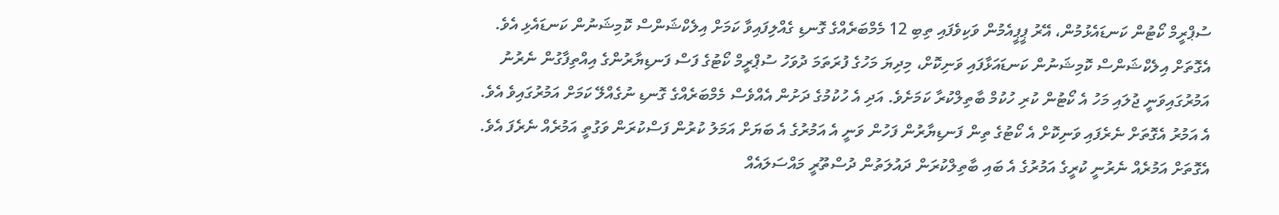ސުޕްރީމް ކޯޓުން ކަނޑައެޅުމުން، އޭރު ޕީޕީއެމުން ވަކިވެފައި ތިބި 12 މެމްބަރެއްގެ ގޮނޑި ގެއްލިފައިވާ ކަމަށް އިލެކްޝަންސް ކޮމިޝަނުން ކަނޑައެޅި އެވެ.
އެގޮތަށް އިލެކްޝަންސް ކޮމިޝަނުން ކަނޑައަޅާފައި ވަނިކޮށް، މިދިޔަ މަހުގެ ފުރަތަމަ ދުވަހު ސުޕްރީމް ކޯޓުގެ ފަސް ފަނޑިޔާރުންގެ އިއްތިފާގުން ނެރުނު އަމުރުގައިވަނީ ޖުލައި މަހު އެ ކޯޓުން ކުރި ހުކުމް ބާތިލްކުރާ ކަމަށެވެ. އަދި އެ ހުކުމުގެ ދަށުން އެއްވެސް މެމްބަރެއްގެ ގޮނޑި ނުގެއްލޭ ކަމަށް އަމުރުގައިވެ އެވެ.
އެ އަމުރު އެގޮތަށް ނެރެފައި ވަނިކޮށް އެ ކޯޓުގެ ތިން ފަނޑިޔާރުން ފަހުން ވަނީ އެ އަމުރުގެ އެ ބަޔަށް އަމަލު ކުރުން ފަސްކުރަން ވަގުތީ އަމުރެއް ނެރެފަ އެވެ. އެގޮތަށް އަމުރެއް ނެރުނީ ކުރީގެ އަމުރުގެ އެ ބައި ބާތިލްކުރަން ދައުލަތުން ދުސްތޫރީ މައްސަލައެއް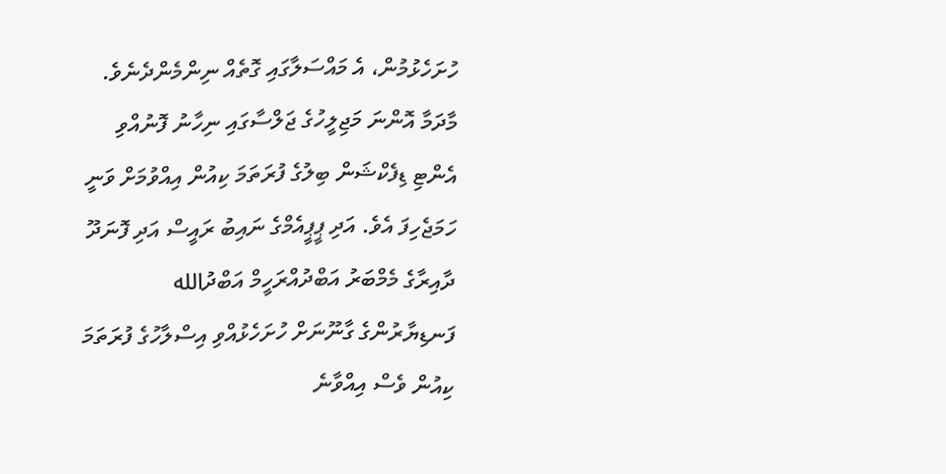ހުށަހެޅުމުން، އެ މައްސަލާގައި ގޮތެއް ނިންމެންދެނެވެ.
މާދަމާ އޮންނަ މަޖިލީހުގެ ޖަލްސާގައި ނިހާނު ފޮނުއްވި އެންޓި ޑިފެކްޝަން ބިލުގެ ފުރަތަމަ ކިއުން އިއްވުމަށް ވަނީ ހަމަޖެހިފަ އެވެ. އަދި ޕީޕީއެމްގެ ނައިބު ރައީސް އަދި ފޮނަދޫ ދާއިރާގެ މެމްބަރު އަބްދުއްރަހީމް އަބްދުالله ފަނޑިޔާރުންގެ ގާނޫނަށް ހުށަހެޅުއްވި އިސްލާހުގެ ފުރަތަމަ ކިއުން ވެސް އިއްވާނެ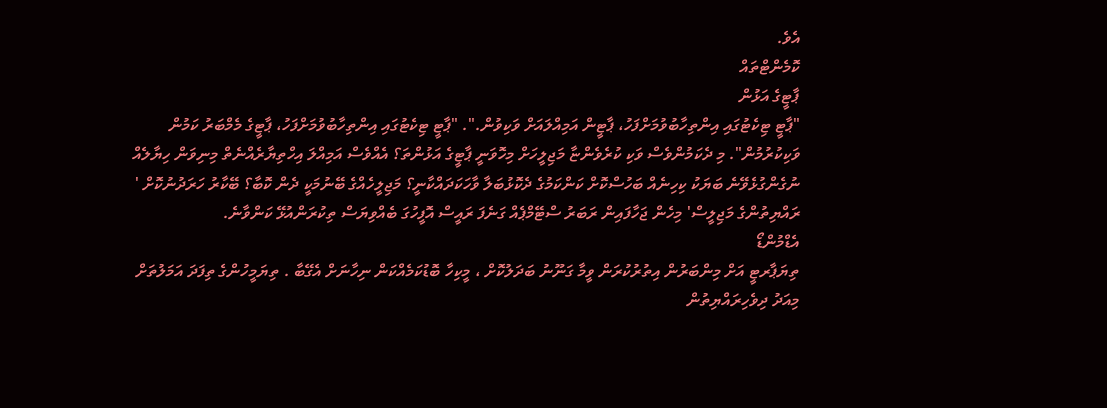އެވެ.
ކޮމެންޓްތައް
ޕާޓީގެ އަޅުން
"ޕާޓީ ޓިކެޓުގައި އިންތިހާބުވުމަށްފަހު، ޕާޓީން އަމިއްލައަށް ވަކިވުން.". "ޕާޓީ ޓިކެޓުގައި އިންތިހާބުވުމަށްފަހު، ޕާޓީގެ މެމްބަރު ކަމުން ވަކިކުރުމުން". މި ދެކަމުންވެސް ވަކި ކުރެވެންޏާ މަޖިލީހަށް މިހޮވަނީ ޕާޓީގެ އަޅުންތަ؟ އެއްވެސް އަމިއްލަ އިހްތިޔާރެއްނެތް މިނިވަން ހިޔާލެއް ނުގެންގުޅެވޭނެ ބަޔަކު ކިހިނެއް ބަހުސްކޮށް ކަންކަމުގެ ދެކޮޅުބަލާ ވާހަކަދައްކާނީ؟ މަޖިލީހެއްގެ ބޭނުމަކީ ދެން ކޮބާ؟ ބޭކާރު ހަރަދުނުކޮށް ' ރައްޔިތުންގެ މަޖިލީސް' މިހެން ޖަހާފައިން ރަބަރު ސްޓޭމްޕެއް ގަނެފަ ރައީސް އޮފީހުގަ ބެއްވިޔަސް ތިކުރަންއުޅޭ ކަންވާނެ.
އެޑްމުންޑޯ
ތިޔަޕާރޓީ އަށް މިންބަރުން އިތުރުކުރަން ވީމާ ގަނޫނު ބަދަލުކޮށް ، މީކިހާ ބޮޑުކަމެއްކަން ނިހާނަށް އެގޭބާ . ތިޔަމީހުންގެ ތިފަދަ އަމަލުތަށް މިއަދު ދިވެހިރައްޔިތުން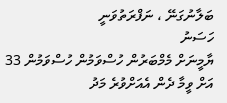ބަލާނުގަނޭ ، ނަފްރަތުވަނީ
ހަސަނު
ޔާމީނަށް މެމްބަރުން ހުސްވަމުން ހުސްވަމުން 33 އަށް ވީމާ ދެން އެއަށްވުރެ މަދު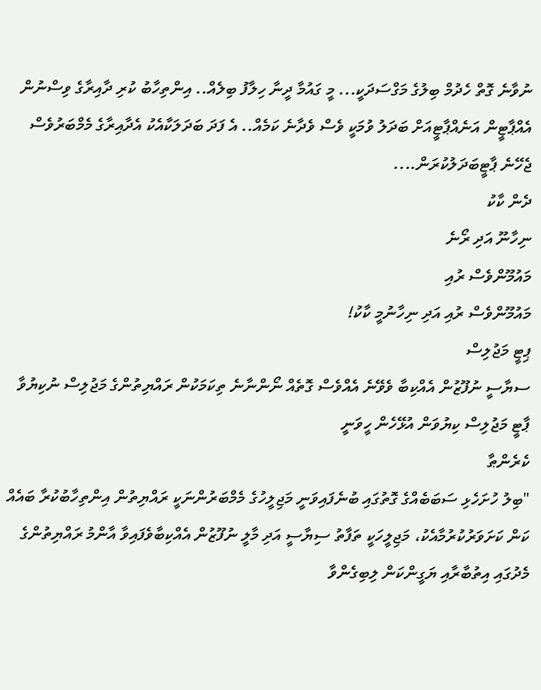ނުވާނެ ގޮތް ހެދުމް ބިލުގެ މަގްސަދަކީ... މީ ގައުމާ ދީނާ ހިލާފު ބިލެއް.. އިންތިހާބު ކުރި ދާއިރާގެ ވިސްނުން އެއްޕާޓީން އަނެއްޕާޓީއަށް ބަދަލު ވުމަކީ ވެސް ވެދާނެ ކަމެއް.. އެ ފަދަ ބަދަލަކާއެކު އެދާއިރާގެ މެމްބަރުވެސް ޖެހޭނެ ޕާޓީބަދަލުކުރަން....
ދެން ކާކު
ނިހާނޫ އަދި ރޯނެ
މައުމޫންވެސް ރުއި
މައުމޫންވެސް ރުއި އަދި ނިހާނުމީ ކާކު!
ޕިޓީ މަޖުލިސް
ސޔާސީ ނުފޫޒުން އެއްކިބާ ވެވޭނެ އެއްވެސް ގޮތެއް ނޯންނާނެ ތިކަމަކުން ރައްޔިތުންގެ މަޖުލިސް ނުކިޔުވާ ޕާޓީ މަޖުލިސް ކިޔުވަން އުޅޭހެން ހީވަނީ
ކެރެންޠާ
"ބިލު ހުށަހެޅި ސަބަބެއްގެ ގޮތުގައި ބުނެފައިވަނީ މަޖިލީހުގެ މެމްބަރުންނަކީ ރައްޔިތުން އިންތިހާބުކުރާ ބައެއް ކަން ކަށަވަރުކުރުމާއެކު، މަޖިލީހަކީ ތަފާތު ސިޔާސީ އަދި މާލީ ނުފޫޒުން އެއްކިބާވެފައިވާ އާންމު ރައްޔިތުންގެ މެދުގައި އިތުބާރާއި ޔަގީންކަން ލިބިގެންވާ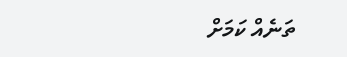ތަނެއް ކަމަށް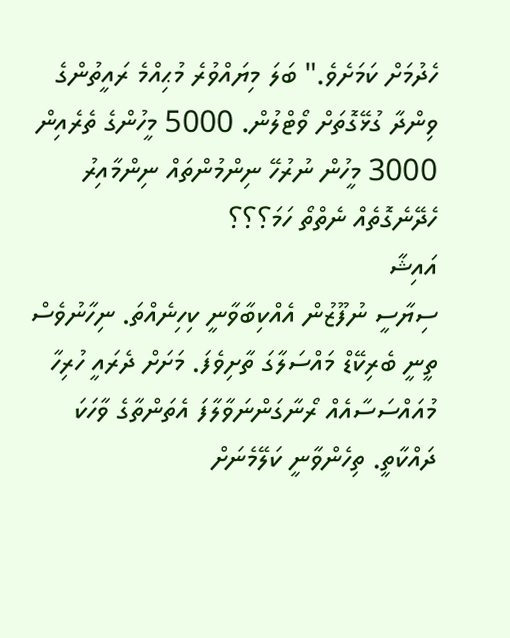ހެދުމަށް ކަމަށެވެ." ބަލަ މިޔައްވުރެ މުޙިއްމެ ރައީތުންގެ ވިންދާ ގުޅޭގޮތަށް ވޯޓްލުން. 5000 މީހުންގެ ތެރެއިން 3000 މީހުން ނުރުހޭ ނިންމުންތައް ނިންމާއިރު ހެދޭނެގޮތެއް ނެތްތޯ ހަމަ؟؟؟
އައިޝާ
ސިޔާސީ ނުފޫޒުން އެއްކިބާވާނީ ކިހިނެއްތަ. ނިހާނުވެސް ތީނީ ބެރިކޭޑް މައްސަލާގަ ތާށިވެފަ. މަށަށް ދެރައީ ހުރިހާ މުއައްސަސާއެއް ރޯނާގަންނަވާލާފަ އެތަންތާގެ ވާހަކަ ދައްކާތީ. ތިހެންވާނީ ކަލޭމެނަށް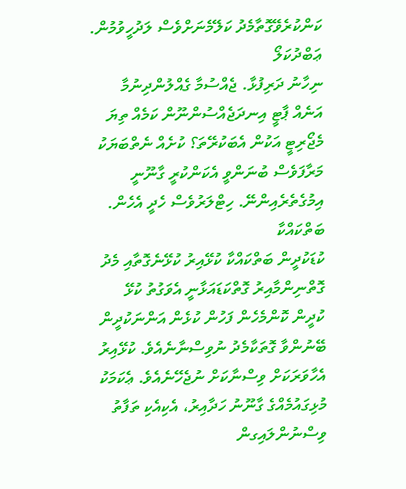ކަންކުރެވޭގޮތާމެދު ކަލޭމެނަށްވެސް ލަދުހީވުމުން.
ޢަބްދުކަލޯ
ނިހާނު ދަރިފުޅާ. ޖެއްސުމާ ގެއްލުންދިނުމާ އަނެއް ޕާޓީ އިނދަޖެއްސުންނޫން ކަމެއް ތިޔަ މެޖޯރިޓީ އަކުން އެބަކުރޭތަ؟ ކުށެއް ނެތްބަޔަކު މަރާފަވެސް ބުނަންވީ އެކަންކުރީ ގާނޫނީ އިމުގެތެރެއިންނޭ. ހިޓްލަރުވެސް ހެދީ އެހެން.
ބަތްކައްކާ
ކުޑަކުދީން ބަތްކައްކާ ކުޅޭއިރު ކުޅޭނެގޮތާއި މެދު ގޮތްނިންމާއިރު ގޮތްކަޑައަޅާނީ އެވަގުތު ކުޅޭ ކުދީން ކޮންމެހެން ފަހުން ކުޅެން އަންނަކުދީން ބޭނުންވާ ގޮތަކާމެދު ނުވިސްނާނެއެވެ. ކުޅޭއިރު އެހާވަރަކަށް ވިސްނާކަށް ނުޖެހޭނެއެވެ. ޢެކަމަކު މުޅިގައުމެއްގެ ގާނޫނު ހަދާއިރު، އެކިއެކި ތަފާތު ވިސްނުންލައިގން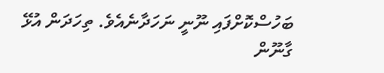ބަހުސްކޮށްފައި ނޫނީ ނަހަދާނެއެވެ. ތިހަދަން އުޅޭ ގާނޫން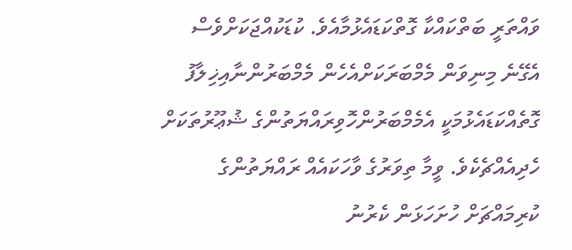ވައްތަރީ ބަތްކައްކާ ގޮތްކަޑައެޅުމާއެވެ. ކުޑަކުއްޖަކަށްވެސް އެގޭނެ މިނިވަން މެމްބަރަކަށްއެހެން މެމްބަރުންނާއިޚިލާފު ގޮތެއްކަޑައެޅުމަކީ އެމެމްބަރުންހޮވިރައްޔަތުންގެ ޝުޢޫރުތަކަށް ހެދިއެއްޗެކެވެ. ވީމާ ތިވަރުގެ ވާހަކައެއް ރައްޔަތުންގެ ކުރިމައްޗަށް ހުށަހަޅަން ކެރުނު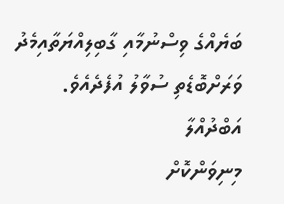ބަޔެއްގެ ވިސްނުމާއި ގާބިލިއްޔަތާއިމެދު ވަރަށްބޮޑެތި ސުވާލު އުފެދެއެވެ.
އަބްދުއްލާ
މިނިވަންކޮށް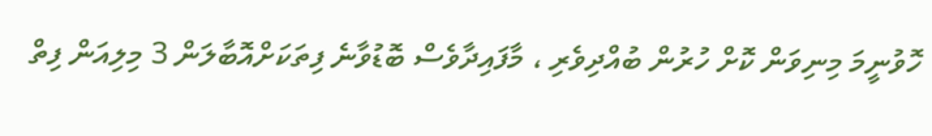ހޮވުނީމަ މިނިވަން ކޮށް ހުރުން ބުއްދިވެރި ، މާފައިދާވެސް ބޮޑުވާނެ ފިތަކަށްއޮބާލަން 3 މިލިއަން ފިތް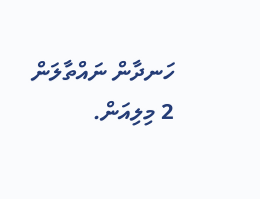ހަނދާން ނައްތާލަން 2 މިލިއަން.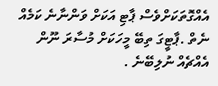އެއްގޮތަކަށްވެސް ޕާޓި އަކަށް ވަންނާނެ ކަމެއް ނެތް .ޕާޓީގަ ތިބޭ މީހަކަށް މުސާރަ ނޫން އެއްޗެއް ނުލިބޭނެ .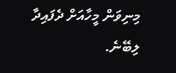މިނިވަން މީހާއަށް ދެފައިދާ ލިބޭނެ.